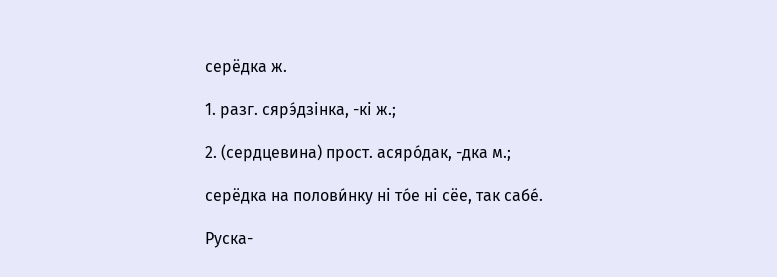серёдка ж.

1. разг. сярэ́дзінка, -кі ж.;

2. (сердцевина) прост. асяро́дак, -дка м.;

серёдка на полови́нку ні то́е ні сёе, так сабе́.

Руска-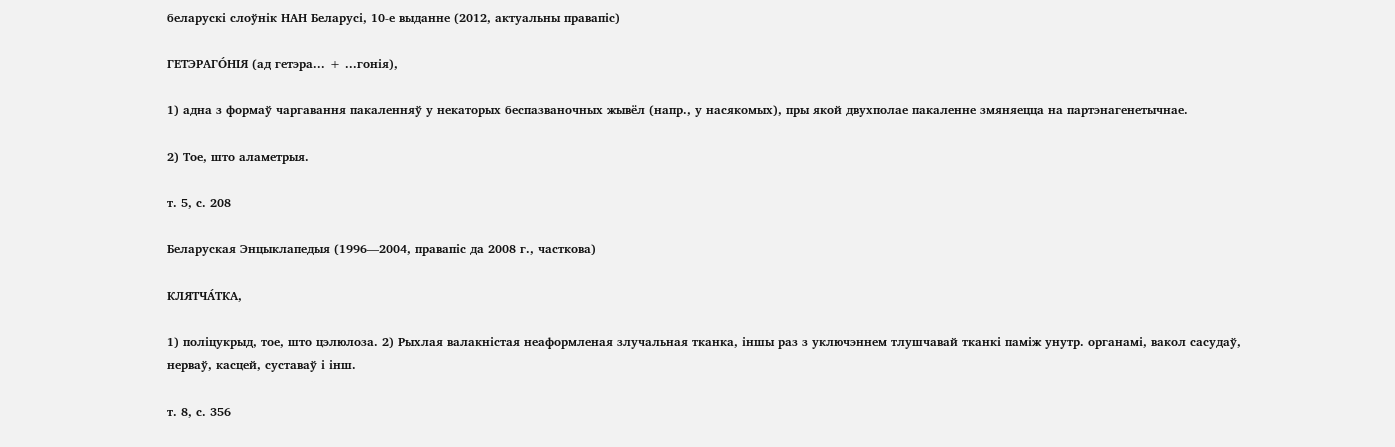беларускі слоўнік НАН Беларусі, 10-е выданне (2012, актуальны правапіс)

ГЕТЭРАГО́НІЯ (ад гетэра... + ...гонія),

1) адна з формаў чаргавання пакаленняў у некаторых беспазваночных жывёл (напр., у насякомых), пры якой двухполае пакаленне змяняецца на партэнагенетычнае.

2) Тое, што аламетрыя.

т. 5, с. 208

Беларуская Энцыклапедыя (1996—2004, правапіс да 2008 г., часткова)

КЛЯТЧА́ТКА,

1) поліцукрыд, тое, што цэлюлоза. 2) Рыхлая валакністая неаформленая злучальная тканка, іншы раз з уключэннем тлушчавай тканкі паміж унутр. органамі, вакол сасудаў, нерваў, касцей, суставаў і інш.

т. 8, с. 356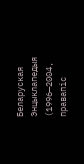Беларуская Энцыклапедыя (1996—2004, правапіс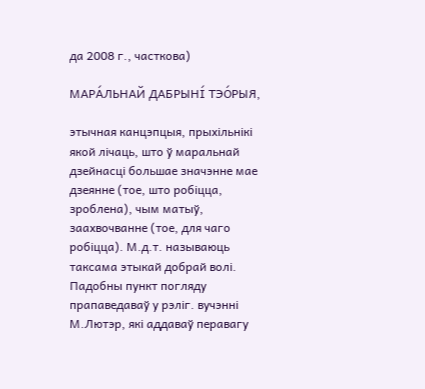да 2008 г., часткова)

МАРА́ЛЬНАЙ ДАБРЫНІ́ ТЭО́РЫЯ,

этычная канцэпцыя, прыхільнікі якой лічаць, што ў маральнай дзейнасці большае значэнне мае дзеянне (тое, што робіцца, зроблена), чым матыў, заахвочванне (тое, для чаго робіцца). М.д.т. называюць таксама этыкай добрай волі. Падобны пункт погляду прапаведаваў у рэліг. вучэнні М.Лютэр, які аддаваў перавагу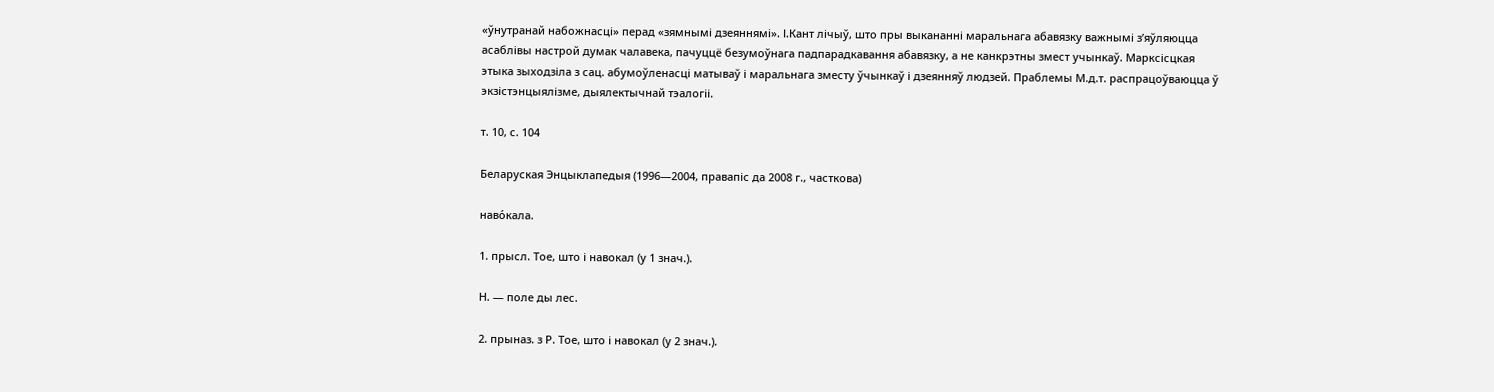«ўнутранай набожнасці» перад «зямнымі дзеяннямі». І.Кант лічыў, што пры выкананні маральнага абавязку важнымі з’яўляюцца асаблівы настрой думак чалавека, пачуццё безумоўнага падпарадкавання абавязку, а не канкрэтны змест учынкаў. Марксісцкая этыка зыходзіла з сац. абумоўленасці матываў і маральнага зместу ўчынкаў і дзеянняў людзей. Праблемы М.д.т. распрацоўваюцца ў экзістэнцыялізме, дыялектычнай тэалогіі.

т. 10, с. 104

Беларуская Энцыклапедыя (1996—2004, правапіс да 2008 г., часткова)

наво́кала.

1. прысл. Тое, што і навокал (у 1 знач.).

Н. — поле ды лес.

2. прыназ. з Р. Тое, што і навокал (у 2 знач.).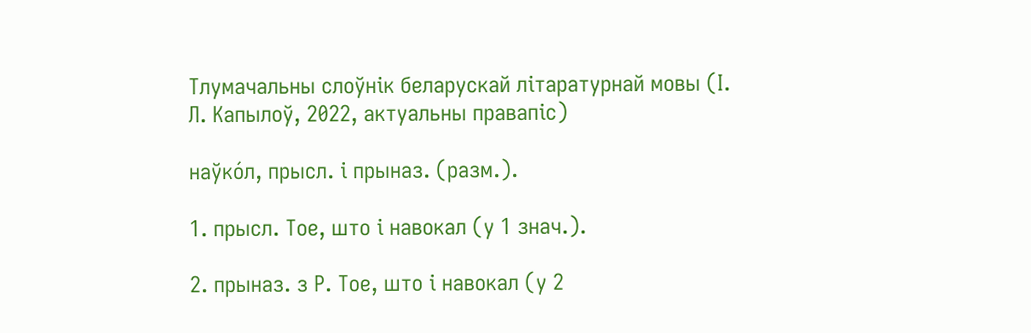Тлумачальны слоўнік беларускай літаратурнай мовы (І. Л. Капылоў, 2022, актуальны правапіс)

наўко́л, прысл. і прыназ. (разм.).

1. прысл. Тое, што і навокал (у 1 знач.).

2. прыназ. з Р. Тое, што і навокал (у 2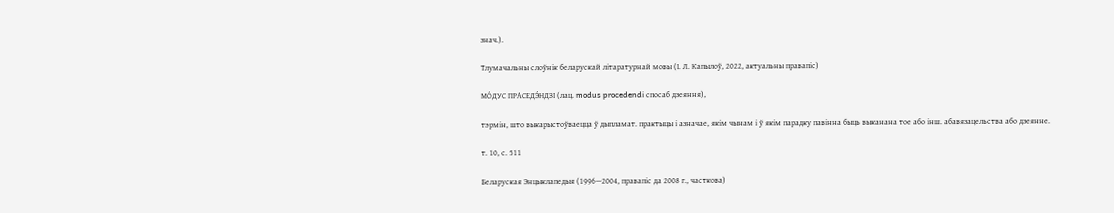знач.).

Тлумачальны слоўнік беларускай літаратурнай мовы (І. Л. Капылоў, 2022, актуальны правапіс)

МО́ДУС ПРАСЕДЭ́НДЗІ (лац. modus procedendi спосаб дзеяння),

тэрмін, што выкарыстоўваецца ў дыпламат. практыцы і азначае, якім чынам і ў якім парадку павінна быць выканана тое або інш. абавязацельства або дзеянне.

т. 10, с. 511

Беларуская Энцыклапедыя (1996—2004, правапіс да 2008 г., часткова)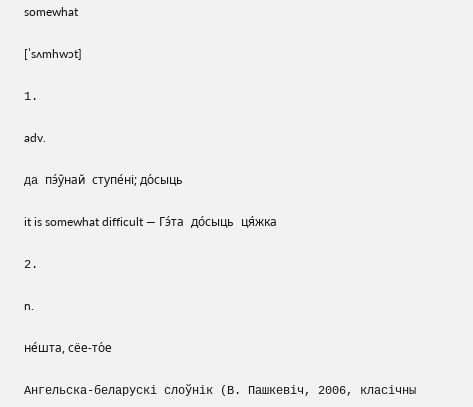somewhat

[ˈsʌmhwɔt]

1.

adv.

да пэ́ўнай ступе́ні; до́сыць

it is somewhat difficult — Гэ́та до́сыць ця́жка

2.

n.

не́шта, сёе-то́е

Ангельска-беларускі слоўнік (В. Пашкевіч, 2006, класічны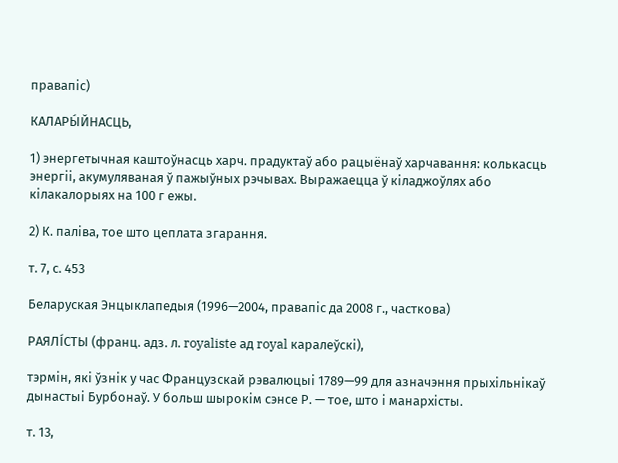правапіс)

КАЛАРЫ́ЙНАСЦЬ,

1) энергетычная каштоўнасць харч. прадуктаў або рацыёнаў харчавання: колькасць энергіі, акумуляваная ў пажыўных рэчывах. Выражаецца ў кіладжоўлях або кілакалорыях на 100 г ежы.

2) К. паліва, тое што цеплата згарання.

т. 7, с. 453

Беларуская Энцыклапедыя (1996—2004, правапіс да 2008 г., часткова)

РАЯЛІ́СТЫ (франц. адз. л. royaliste ад royal каралеўскі),

тэрмін, які ўзнік у час Французскай рэвалюцыі 1789—99 для азначэння прыхільнікаў дынастыі Бурбонаў. У больш шырокім сэнсе Р. — тое, што і манархісты.

т. 13,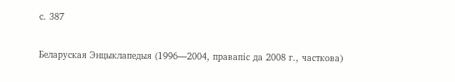с. 387

Беларуская Энцыклапедыя (1996—2004, правапіс да 2008 г., часткова)